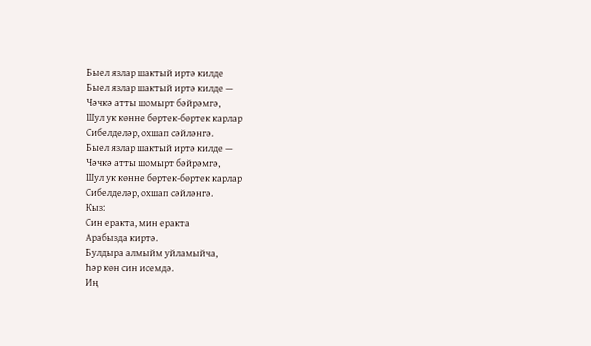Быел язлар шактый иртә килде
Быел язлар шактый иртә килде —
Чәчкә атты шомырт бәйрәмгә,
Шул ук көнне бөртек-бөртек карлар
Сибелделәр, охшап сәйләнгә.
Быел язлар шактый иртә килде —
Чәчкә атты шомырт бәйрәмгә,
Шул ук көнне бөртек-бөртек карлар
Сибелделәр, охшап сәйләнгә.
Кыз:
Син еракта, мин еракта
Арабызда киртә.
Булдыра алмыйм уйламыйча,
Һәр көн син исемдә.
Иң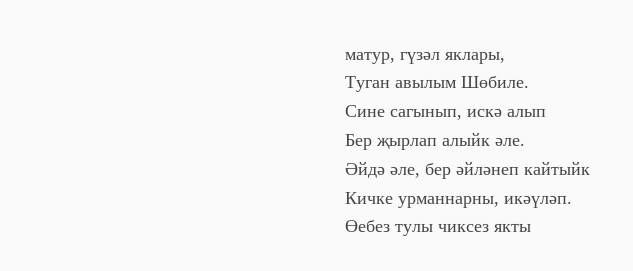матур, гүзәл яклары,
Туган авылым Шөбиле.
Сине сагынып, искә алып
Бер җырлап алыйк әле.
Әйдә әле, бер әйләнеп кайтыйк
Кичке урманнарны, икәүләп.
Өебез тулы чиксез якты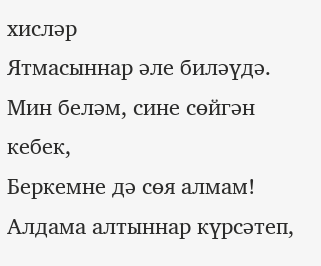хисләр
Ятмасыннар әле биләүдә.
Мин беләм, сине сөйгән кебек,
Беркемне дә сөя алмам!
Алдама алтыннар күрсәтеп,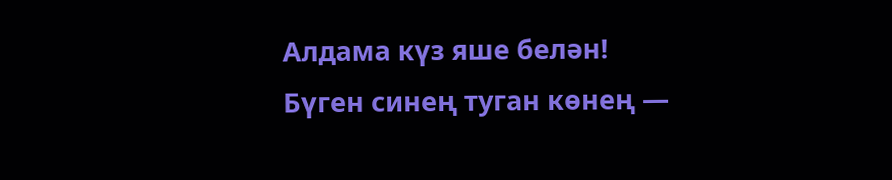Алдама күз яше белән!
Бүген синең туган көнең —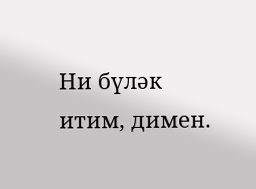Ни бүләк итим, димен.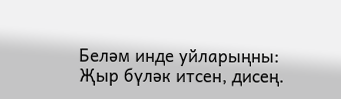Беләм инде уйларыңны:
Җыр бүләк итсен, дисең.